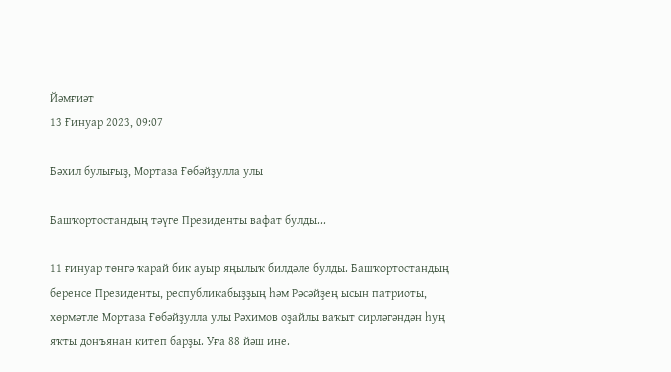Йәмғиәт
13 Ғинуар 2023, 09:07

Бәхил булығыҙ, Мортаза Ғөбәйҙулла улы

Башҡортостандың тәүге Президенты вафат булды...

11 ғинуар төнгә ҡарай бик ауыр яңылыҡ билдәле булды. Башҡортостандың беренсе Президенты, республикабыҙҙың һәм Рәсәйҙең ысын патриоты, хөрмәтле Мортаза Ғөбәйҙулла улы Рәхимов оҙайлы ваҡыт сирләгәндән һуң яҡты донъянан китеп барҙы. Уға 88 йәш ине.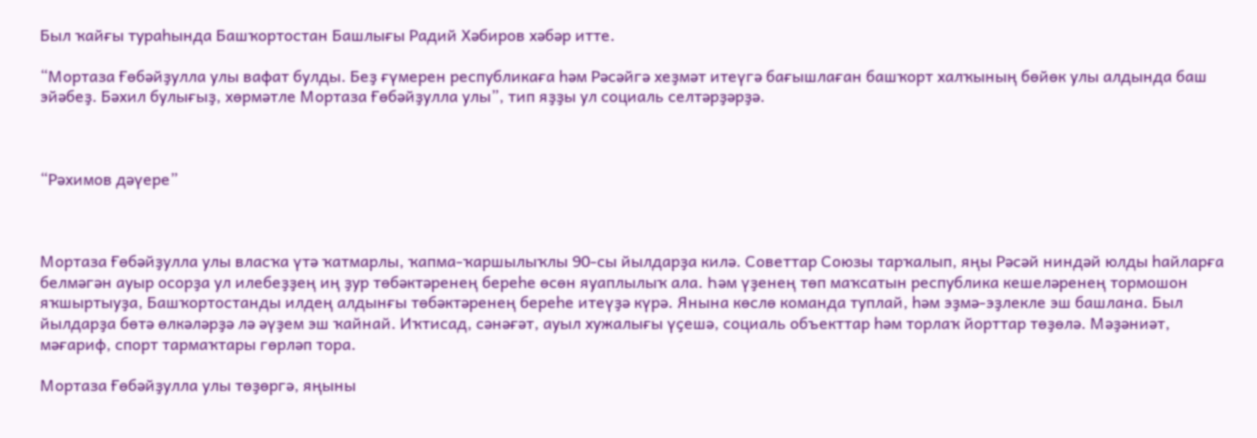Был ҡайғы тураһында Башҡортостан Башлығы Радий Хәбиров хәбәр итте.

“Мортаза Ғөбәйҙулла улы вафат булды. Беҙ ғүмерен республикаға һәм Рәсәйгә хеҙмәт итеүгә бағышлаған башҡорт халҡының бөйөк улы алдында баш эйәбеҙ. Бәхил булығыҙ, хөрмәтле Мортаза Ғөбәйҙулла улы”, тип яҙҙы ул социаль селтәрҙәрҙә.



“Рәхимов дәүере”



Мортаза Ғөбәйҙулла улы власҡа үтә ҡатмарлы, ҡапма-ҡаршылыҡлы 90-сы йылдарҙа килә. Советтар Союзы тарҡалып, яңы Рәсәй ниндәй юлды һайларға белмәгән ауыр осорҙа ул илебеҙҙең иң ҙур төбәктәренең береһе өсөн яуаплылыҡ ала. Һәм үҙенең төп маҡсатын республика кешеләренең тормошон яҡшыртыуҙа, Башҡортостанды илдең алдынғы төбәктәренең береһе итеүҙә күрә. Янына көслө команда туплай, һәм эҙмә-эҙлекле эш башлана. Был йылдарҙа бөтә өлкәләрҙә лә әүҙем эш ҡайнай. Иҡтисад, сәнәғәт, ауыл хужалығы үҫешә, социаль объекттар һәм торлаҡ йорттар төҙөлә. Мәҙәниәт, мәғариф, спорт тармаҡтары гөрләп тора.

Мортаза Ғөбәйҙулла улы төҙөргә, яңыны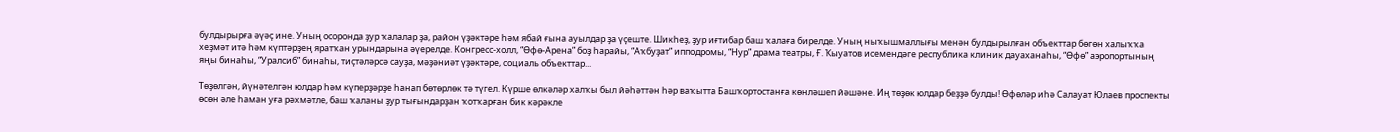булдырырға әүәҫ ине. Уның осоронда ҙур ҡалалар ҙа, район үҙәктәре һәм ябай ғына ауылдар ҙа үҫеште. Шикһеҙ, ҙур иғтибар баш ҡалаға бирелде. Уның ныҡышмаллығы менән булдырылған объекттар бөгөн халыҡҡа хеҙмәт итә һәм күптәрҙең яратҡан урындарына әүерелде. Конгресс-холл, “Өфө-Арена” боҙ һарайы, “Аҡбуҙат” ипподромы, “Нур” драма театры, Ғ. Ҡыуатов исемендәге республика клиник дауаханаһы, “Өфө” аэропортының яңы бинаһы, “Уралсиб” бинаһы, тиҫтәләрсә сауҙа, мәҙәниәт үҙәктәре, социаль объекттар...

Төҙөлгән, йүнәтелгән юлдар һәм күперҙәрҙе һанап бөтөрлөк тә түгел. Күрше өлкәләр халҡы был йәһәттән һәр ваҡытта Башҡортостанға көнләшеп йәшәне. Иң төҙөк юлдар беҙҙә булды! Өфөләр иһә Салауат Юлаев проспекты өсөн әле һаман уға рәхмәтле, баш ҡаланы ҙур тығындарҙан ҡотҡарған бик кәрәкле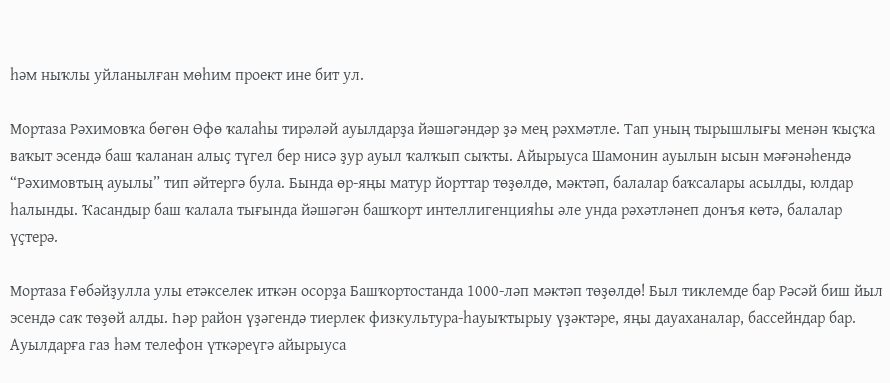һәм ныҡлы уйланылған мөһим проект ине бит ул.

Мортаза Рәхимовҡа бөгөн Өфө ҡалаһы тирәләй ауылдарҙа йәшәгәндәр ҙә мең рәхмәтле. Тап уның тырышлығы менән ҡыҫҡа ваҡыт эсендә баш ҡаланан алыҫ түгел бер нисә ҙур ауыл ҡалҡып сыҡты. Айырыуса Шамонин ауылын ысын мәғәнәһендә “Рәхимовтың ауылы” тип әйтергә була. Бында өр-яңы матур йорттар төҙөлдө, мәктәп, балалар баҡсалары асылды, юлдар һалынды. Ҡасандыр баш ҡалала тығында йәшәгән башҡорт интеллигенцияһы әле унда рәхәтләнеп донъя көтә, балалар үҫтерә.

Мортаза Ғөбәйҙулла улы етәкселек иткән осорҙа Башҡортостанда 1000-ләп мәктәп төҙөлдө! Был тиклемде бар Рәсәй биш йыл эсендә саҡ төҙөй алды. Һәр район үҙәгендә тиерлек физкультура-һауыҡтырыу үҙәктәре, яңы дауаханалар, бассейндар бар. Ауылдарға газ һәм телефон үткәреүгә айырыуса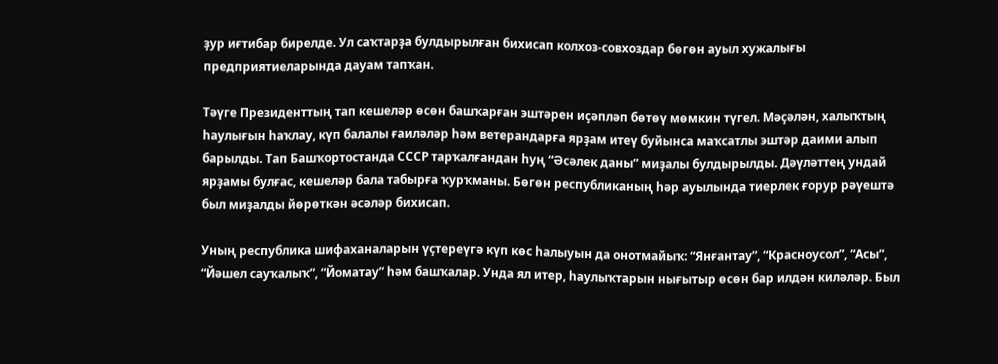ҙур иғтибар бирелде. Ул саҡтарҙа булдырылған бихисап колхоз-совхоздар бөгөн ауыл хужалығы предприятиеларында дауам тапҡан.

Тәүге Президенттың тап кешеләр өсөн башҡарған эштәрен иҫәпләп бөтөү мөмкин түгел. Мәҫәлән, халыҡтың һаулығын һаҡлау, күп балалы ғаиләләр һәм ветерандарға ярҙам итеү буйынса маҡсатлы эштәр даими алып барылды. Тап Башҡортостанда СССР тарҡалғандан һуң “Әсәлек даны” миҙалы булдырылды. Дәүләттең ундай ярҙамы булғас, кешеләр бала табырға ҡурҡманы. Бөгөн республиканың һәр ауылында тиерлек ғорур рәүештә был миҙалды йөрөткән әсәләр бихисап.

Уның республика шифаханаларын үҫтереүгә күп көс һалыуын да онотмайыҡ: “Янғантау”, “Красноусол”, “Асы”, “Йәшел сауҡалыҡ”, “Йоматау” һәм башҡалар. Унда ял итер, һаулыҡтарын нығытыр өсөн бар илдән киләләр. Был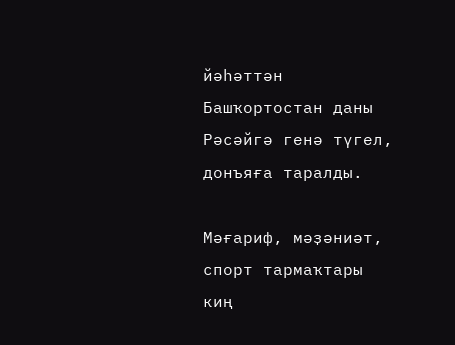йәһәттән Башҡортостан даны Рәсәйгә генә түгел, донъяға таралды.

Мәғариф, мәҙәниәт, спорт тармаҡтары киң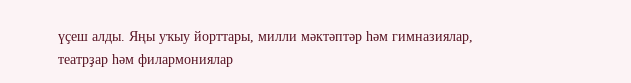үҫеш алды. Яңы уҡыу йорттары, милли мәктәптәр һәм гимназиялар, театрҙар һәм филармониялар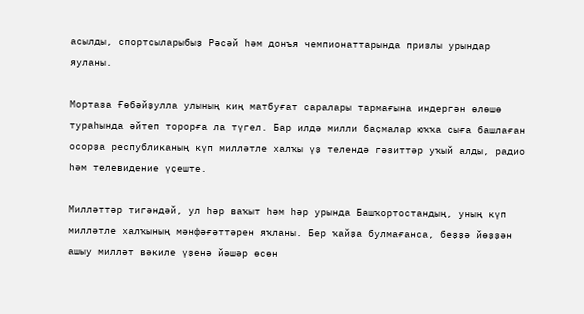асылды, спортсыларыбыҙ Рәсәй һәм донъя чемпионаттарында призлы урындар яуланы.

Мортаза Ғөбәйҙулла улының киң матбуғат саралары тармағына индергән өлөшө тураһында әйтеп торорға ла түгел. Бар илдә милли баҫмалар юҡҡа сыға башлаған осорҙа республиканың күп милләтле халҡы үҙ телендә гәзиттәр уҡый алды, радио һәм телевидение үҫеште.

Милләттәр тигәндәй, ул һәр ваҡыт һәм һәр урында Башҡортостандың, уның күп милләтле халҡының мәнфәғәттәрен яҡланы. Бер ҡайҙа булмағанса, беҙҙә йөҙҙән ашыу милләт вәкиле үҙенә йәшәр өсөн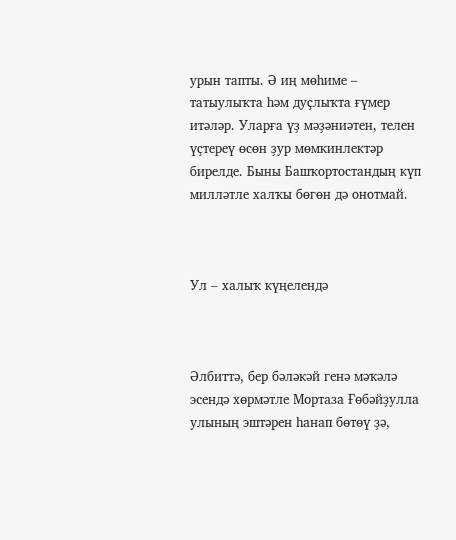урын тапты. Ә иң мөһиме – татыулыҡта һәм дуҫлыҡта ғүмер итәләр. Уларға үҙ мәҙәниәтен, телен үҫтереү өсөн ҙур мөмкинлектәр бирелде. Быны Башҡортостандың күп милләтле халҡы бөгөн дә онотмай.



Ул – халыҡ күңелендә



Әлбиттә, бер бәләкәй генә мәҡәлә эсендә хөрмәтле Мортаза Ғөбәйҙулла улының эштәрен һанап бөтөү ҙә,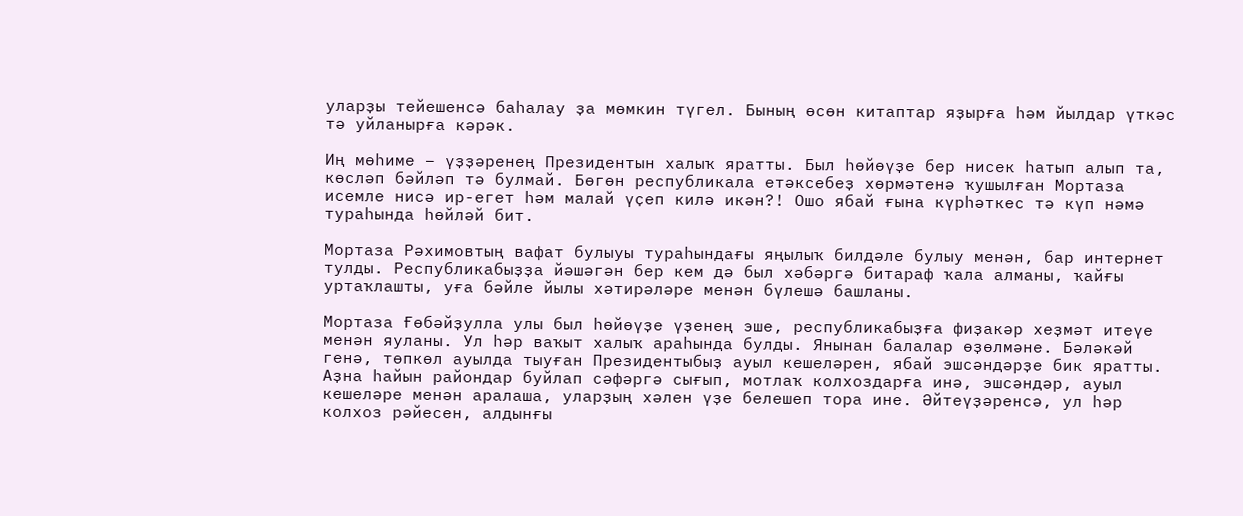уларҙы тейешенсә баһалау ҙа мөмкин түгел. Бының өсөн китаптар яҙырға һәм йылдар үткәс тә уйланырға кәрәк.

Иң мөһиме – үҙҙәренең Президентын халыҡ яратты. Был һөйөүҙе бер нисек һатып алып та, көсләп бәйләп тә булмай. Бөгөн республикала етәксебеҙ хөрмәтенә ҡушылған Мортаза исемле нисә ир-егет һәм малай үҫеп килә икән?! Ошо ябай ғына күрһәткес тә күп нәмә тураһында һөйләй бит.

Мортаза Рәхимовтың вафат булыуы тураһындағы яңылыҡ билдәле булыу менән, бар интернет тулды. Республикабыҙҙа йәшәгән бер кем дә был хәбәргә битараф ҡала алманы, ҡайғы уртаҡлашты, уға бәйле йылы хәтирәләре менән бүлешә башланы.

Мортаза Ғөбәйҙулла улы был һөйөүҙе үҙенең эше, республикабыҙға фиҙакәр хеҙмәт итеүе менән яуланы. Ул һәр ваҡыт халыҡ араһында булды. Янынан балалар өҙөлмәне. Бәләкәй генә, төпкөл ауылда тыуған Президентыбыҙ ауыл кешеләрен, ябай эшсәндәрҙе бик яратты. Аҙна һайын райондар буйлап сәфәргә сығып, мотлаҡ колхоздарға инә, эшсәндәр, ауыл кешеләре менән аралаша, уларҙың хәлен үҙе белешеп тора ине. Әйтеүҙәренсә, ул һәр колхоз рәйесен, алдынғы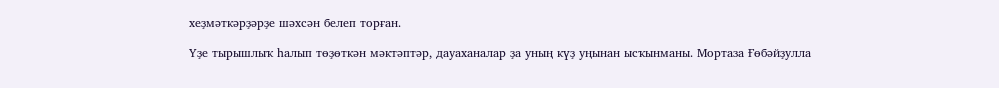хеҙмәткәрҙәрҙе шәхсән белеп торған.

Үҙе тырышлыҡ һалып төҙөткән мәктәптәр, дауаханалар ҙа уның күҙ уңынан ысҡынманы. Мортаза Ғөбәйҙулла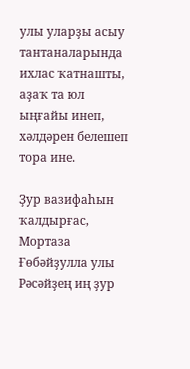улы уларҙы асыу тантаналарында ихлас ҡатнашты, аҙаҡ та юл ыңғайы инеп, хәлдәрен белешеп тора ине.

Ҙур вазифаһын ҡалдырғас, Мортаза Ғөбәйҙулла улы Рәсәйҙең иң ҙур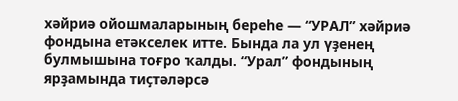хәйриә ойошмаларының береһе — “УРАЛ” хәйриә фондына етәкселек итте. Бында ла ул үҙенең булмышына тоғро ҡалды. “Урал” фондының ярҙамында тиҫтәләрсә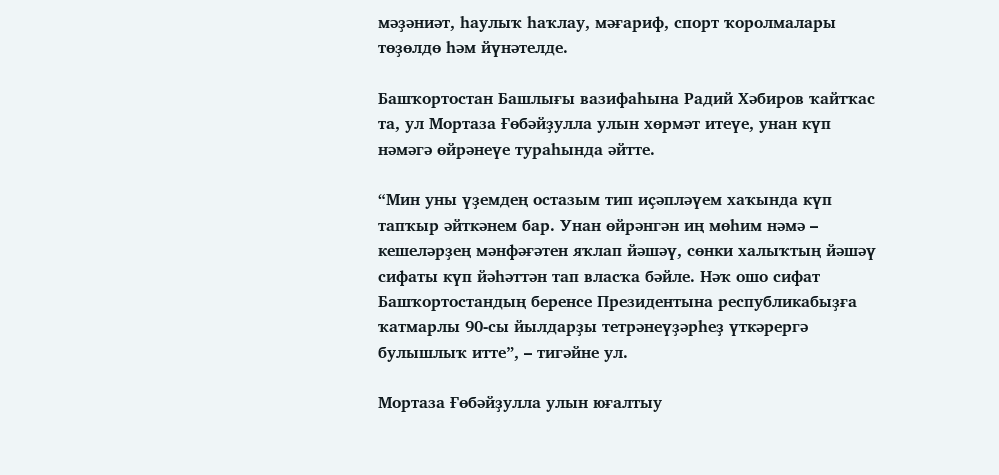мәҙәниәт, һаулыҡ һаҡлау, мәғариф, спорт ҡоролмалары төҙөлдө һәм йүнәтелде.

Башҡортостан Башлығы вазифаһына Радий Хәбиров ҡайтҡас та, ул Мортаза Ғөбәйҙулла улын хөрмәт итеүе, унан күп нәмәгә өйрәнеүе тураһында әйтте.

“Мин уны үҙемдең остазым тип иҫәпләүем хаҡында күп тапҡыр әйткәнем бар. Унан өйрәнгән иң мөһим нәмә – кешеләрҙең мәнфәғәтен яҡлап йәшәү, сөнки халыҡтың йәшәү сифаты күп йәһәттән тап власҡа бәйле. Нәҡ ошо сифат Башҡортостандың беренсе Президентына республикабыҙға ҡатмарлы 90-сы йылдарҙы тетрәнеүҙәрһеҙ үткәрергә булышлыҡ итте”, – тигәйне ул.

Мортаза Ғөбәйҙулла улын юғалтыу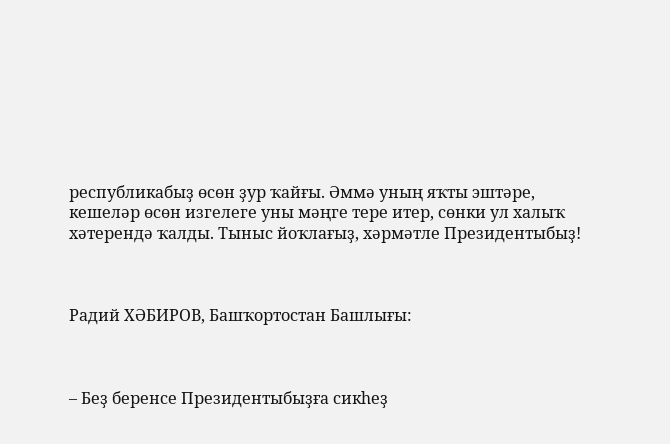республикабыҙ өсөн ҙур ҡайғы. Әммә уның яҡты эштәре, кешеләр өсөн изгелеге уны мәңге тере итер, сөнки ул халыҡ хәтерендә ҡалды. Тыныс йоҡлағыҙ, хәрмәтле Президентыбыҙ!



Радий ХӘБИРОВ, Башҡортостан Башлығы:



– Беҙ беренсе Президентыбыҙға сикһеҙ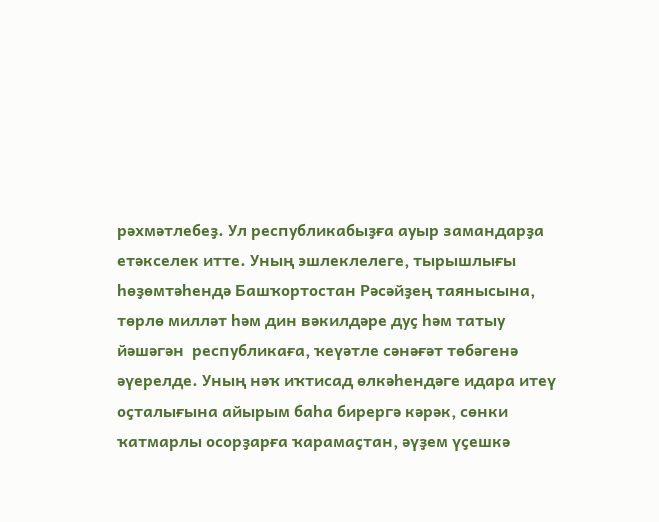рәхмәтлебеҙ. Ул республикабыҙға ауыр замандарҙа  етәкселек итте. Уның эшлеклелеге, тырышлығы һөҙөмтәһендә Башҡортостан Рәсәйҙең таянысына, төрлө милләт һәм дин вәкилдәре дуҫ һәм татыу йәшәгән  республикаға, ҡеүәтле сәнәғәт төбәгенә әүерелде. Уның нәҡ иҡтисад өлкәһендәге идара итеү оҫталығына айырым баһа бирергә кәрәк, сөнки ҡатмарлы осорҙарға ҡарамаҫтан, әүҙем үҫешкә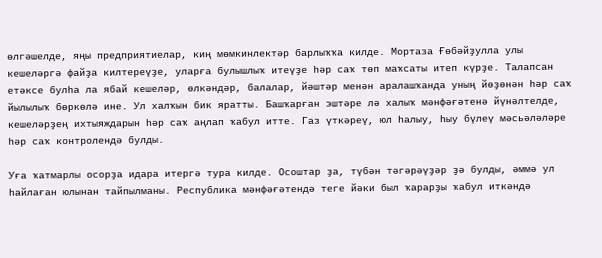өлгәшелде, яңы предприятиелар, киң мөмкинлектәр барлыҡҡа килде. Мортаза Ғөбәйҙулла улы кешеләргә файҙа килтереүҙе, уларға булышлыҡ итеүҙе һәр саҡ төп маҡсаты итеп күрҙе. Талапсан етәксе булһа ла ябай кешеләр, өлкәндәр, балалар, йәштәр менән аралашҡанда уның йөҙөнән һәр саҡ йылылыҡ бөркөлә ине. Ул халҡын бик яратты. Башҡарған эштәре лә халыҡ мәнфәғәтенә йүнәлтелде, кешеләрҙең ихтыяждарын һәр саҡ аңлап ҡабул итте. Газ үткәреү, юл һалыу, һыу бүлеү мәсьәләләре һәр саҡ контролендә булды.

Уға ҡатмарлы осорҙа идара итергә тура килде. Осоштар ҙа, түбән тәгәрәүҙәр ҙә булды, әммә ул һайлаған юлынан тайпылманы. Республика мәнфәғәтендә теге йәки был ҡарарҙы ҡабул иткәндә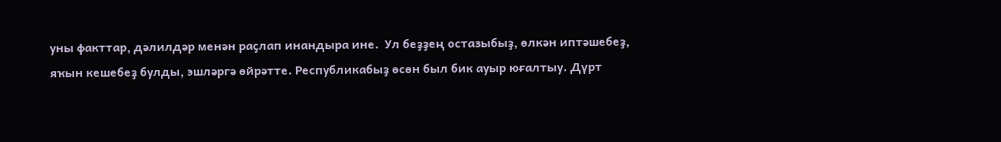уны факттар, дәлилдәр менән раҫлап инандыра ине.  Ул беҙҙең остазыбыҙ, өлкән иптәшебеҙ, яҡын кешебеҙ булды, эшләргә өйрәтте. Республикабыҙ өсөн был бик ауыр юғалтыу. Дүрт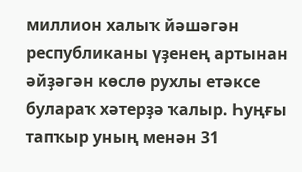миллион халыҡ йәшәгән республиканы үҙенең артынан әйҙәгән көслө рухлы етәксе булараҡ хәтерҙә ҡалыр. Һуңғы тапҡыр уның менән 31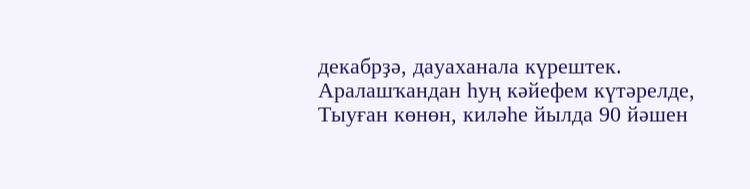декабрҙә, дауаханала күрештек. Аралашҡандан һуң кәйефем күтәрелде, Тыуған көнөн, киләһе йылда 90 йәшен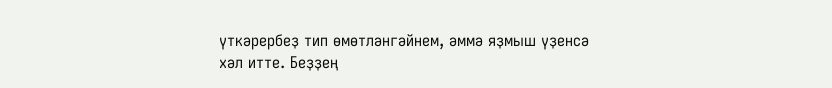үткәрербеҙ тип өмөтләнгәйнем, әммә яҙмыш үҙенсә хәл итте. Беҙҙең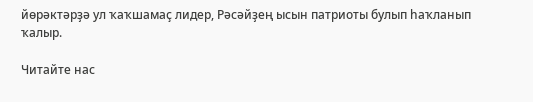йөрәктәрҙә ул ҡаҡшамаҫ лидер, Рәсәйҙең ысын патриоты булып һаҡланып ҡалыр.

Читайте нас